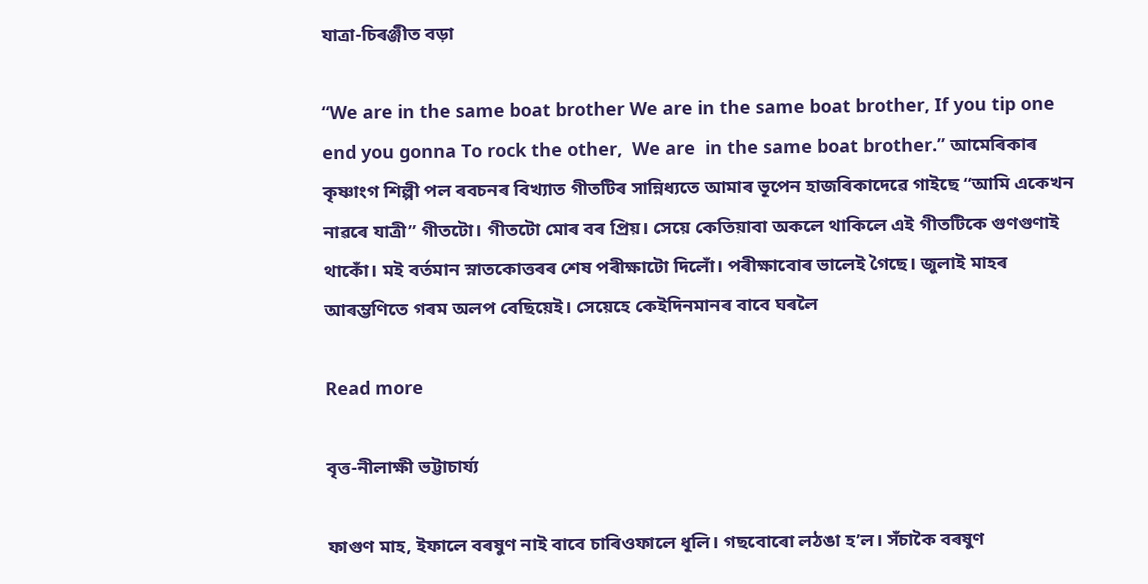যাত্ৰা-চিৰঞ্জীত বড়া

“We are in the same boat brother We are in the same boat brother, If you tip one end you gonna To rock the other,  We are  in the same boat brother.” আমেৰিকাৰ কৃষ্ণাংগ শিল্পী পল ৰবচনৰ বিখ্যাত গীতটিৰ সান্নিধ্যতে আমাৰ ভূপেন হাজৰিকাদেৱে গাইছে “আমি একেখন নাৱৰে যাত্ৰী” গীতটো। গীতটো মোৰ বৰ প্ৰিয়। সেয়ে কেতিয়াবা অকলে থাকিলে এই গীতটিকে গুণগুণাই থাকোঁ। মই বৰ্তমান স্নাতকোত্তৰৰ শেষ পৰীক্ষাটো দিলোঁ। পৰীক্ষাবোৰ ভালেই গৈছে। জুলাই মাহৰ আৰম্ভণিতে গৰম অলপ বেছিয়েই। সেয়েহে কেইদিনমানৰ বাবে ঘৰলৈ

Read more

বৃত্ত-নীলাক্ষী ভট্টাচাৰ্য্য

ফাগুণ মাহ, ইফালে বৰষুণ নাই বাবে চাৰিওফালে ধূলি। গছবোৰো লঠঙা হ’ল। সঁ‌চাকৈ বৰষুণ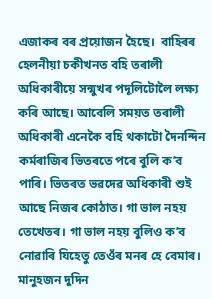এজাকৰ বৰ প্ৰয়োজন হৈছে।  বাহিৰৰ হেলনীয়া চকীখনত বহি তৰালী অধিকাৰীয়ে সন্মুখৰ পদূলিটোলৈ লক্ষ্য কৰি আছে। আবেলি সময়ত তৰালী অধিকাৰী এনেকৈ বহি থকাটো দৈনন্দিন কৰ্মৰাজিৰ ভিতৰতে পৰে বুলি ক’ব পাৰি। ভিতৰত ভৱদেৱ অধিকাৰী শুই আছে নিজৰ কোঠাত। গা ভাল নহয় তেখেতৰ। গা ভাল নহয় বুলিও ক’ব নোৱাৰি যিহেতু তেওঁৰ মনৰ হে বেমাৰ। মানুহজন দুদিন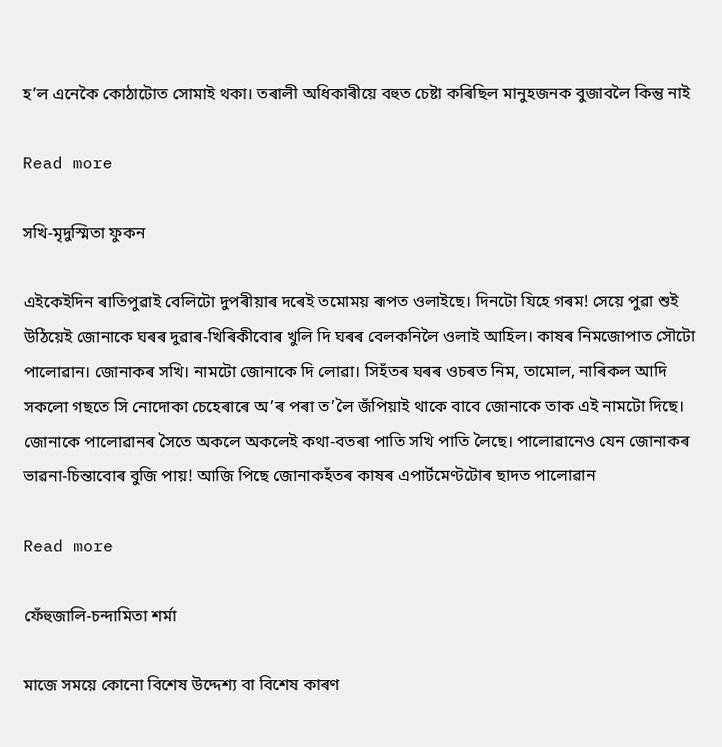হ’ল এনেকৈ কোঠাটোত সোমাই থকা। তৰালী অধিকাৰীয়ে বহুত চেষ্টা কৰিছিল মানুহজনক বুজাবলৈ কিন্তু নাই

Read more

সখি-মৃদুস্মিতা ফুকন

এইকেইদিন ৰাতিপুৱাই বেলিটো দুপৰীয়াৰ দৰেই তমোময় ৰূপত ওলাইছে। দিনটো যিহে গৰম! সেয়ে পুৱা শুই উঠিয়েই জোনাকে ঘৰৰ দুৱাৰ-খিৰিকীবোৰ খুলি দি ঘৰৰ বেলকনিলৈ ওলাই আহিল। কাষৰ নিমজোপাত সৌটো পালোৱান। জোনাকৰ সখি। নামটো জোনাকে দি লোৱা। সিহঁতৰ ঘৰৰ ওচৰত নিম, তামোল, নাৰিকল আদি সকলো গছতে সি নোদোকা চেহেৰাৰে অ’ৰ পৰা ত’লৈ জঁপিয়াই থাকে বাবে জোনাকে তাক এই নামটো দিছে। জোনাকে পালোৱানৰ সৈতে অকলে অকলেই কথা-বতৰা পাতি সখি পাতি লৈছে। পালোৱানেও যেন জোনাকৰ ভাৱনা-চিন্তাবোৰ বুজি পায়! আজি পিছে জোনাকহঁতৰ কাষৰ এপাৰ্টমেণ্টটোৰ ছাদত পালোৱান

Read more

ফেঁহুজালি-চন্দামিতা শৰ্মা

মাজে সময়ে কোনো বিশেষ উদ্দেশ্য বা বিশেষ কাৰণ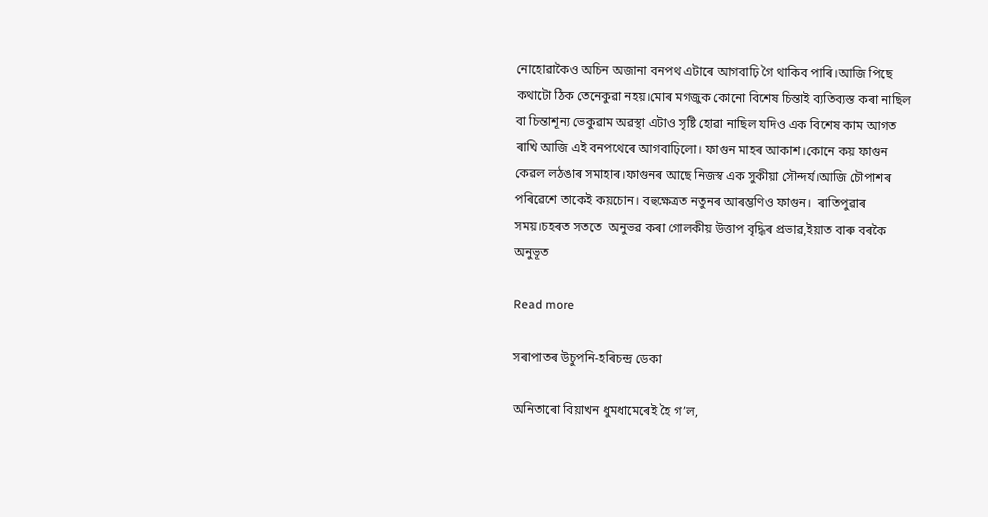নোহোৱাকৈও অচিন অজানা বনপথ এটাৰে আগবাঢ়ি গৈ থাকিব পাৰি।আজি পিছে কথাটো ঠিক তেনেকুৱা নহয়।মোৰ মগজুক কোনো বিশেষ চিন্তাই ব্যতিব্যস্ত কৰা নাছিল বা চিন্তাশূন্য ভেকুৱাম অৱস্থা এটাও সৃষ্টি হোৱা নাছিল যদিও এক বিশেষ কাম আগত ৰাখি আজি এই বনপথেৰে আগবাঢ়িলো। ফাগুন মাহৰ আকাশ।কোনে কয় ফাগুন কেৱল লঠঙাৰ সমাহাৰ।ফাগুনৰ আছে নিজস্ব এক সুকীয়া সৌন্দর্য।আজি চৌপাশৰ পৰিৱেশে তাকেই কয়চোন। বহুক্ষেত্ৰত নতুনৰ আৰম্ভণিও ফাগুন।  ৰাতিপুৱাৰ সময়।চহৰত সততে  অনুভৱ কৰা গোলকীয় উত্তাপ বৃদ্ধিৰ প্ৰভাৱ,ইয়াত বাৰু বৰকৈ অনুভূত

Read more

সৰাপাতৰ উচুপনি-হৰিচন্দ্ৰ ডেকা

অনিতাৰো বিয়াখন ধুমধামেৰেই হৈ গ’ল,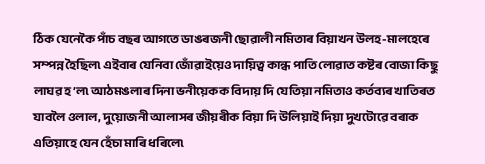ঠিক যেনেকৈ পাঁচ বছৰ আগতে ডাঙৰজনী ছোৱালী নমিতাৰ বিয়াখন উলহ-মালহেৰে সম্পন্ন হৈছিল৷ এইবাৰ যেনিবা জোঁৱাইয়েও দায়িত্ব কান্ধ পাতি লোৱাত কষ্টৰ বোজা কিছু লাঘৱ হ’ল৷ আঠমঙলাৰ দিনা ভনীয়েকক বিদায় দি যেতিয়া নমিতাও কৰ্তব্যৰ খাতিৰত যাবলৈ ওলাল, দুয়োজনী আলাসৰ জীয়ৰীক বিয়া দি উলিয়াই দিয়া দুখটোৱে বৰাক এতিয়াহে যেন হেঁচা মাৰি ধৰিলে৷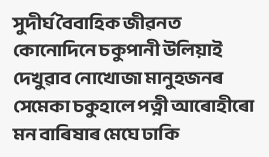সুদীৰ্ঘ বৈবাহিক জীৱনত কোনোদিনে চকুপানী উলিয়াই দেখুৱাব নোখোজা মানুহজনৰ সেমেকা চকুহালে পত্নী আৰোহীৰো মন বাৰিষাৰ মেঘে ঢাকি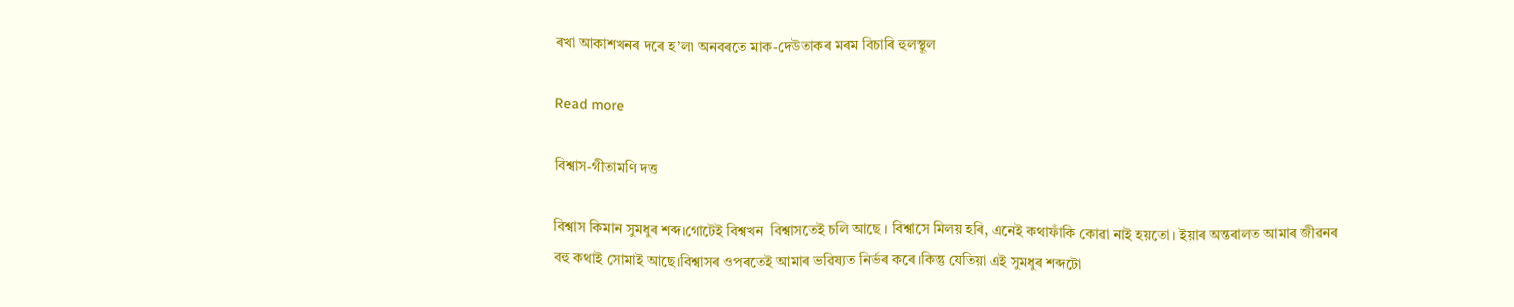ৰখা আকাশখনৰ দৰে হ’ল৷ অনবৰতে মাক-দেউতাকৰ মৰম বিচাৰি হুলস্থূল

Read more

বিশ্বাস-গীতামণি দত্ত

বিশ্বাস কিমান সুমধুৰ শব্দ।গোটেই বিশ্বখন  বিশ্বাসতেই চলি আছে । বিশ্বাসে মিলয় হৰি, এনেই কথাফাঁকি কোৱা নাই হয়তো। ইয়াৰ অন্তৰালত আমাৰ জীৱনৰ বহু কথাই সোমাই আছে।বিশ্বাসৰ ওপৰতেই আমাৰ ভৱিষ্যত নিৰ্ভৰ কৰে।কিন্তু যেতিয়া এই সুমধুৰ শব্দটো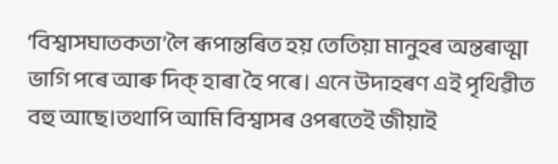‘বিশ্বাসঘাতকতা’লৈ ৰূপান্তৰিত হয় তেতিয়া মানুহৰ অন্তৰাত্মা ভাগি পৰে আৰু দিক্ হাৰা হৈ পৰে। এনে উদাহৰণ এই পৃথিৱীত বহু আছে।তথাপি আমি বিশ্বাসৰ ওপৰতেই জীয়াই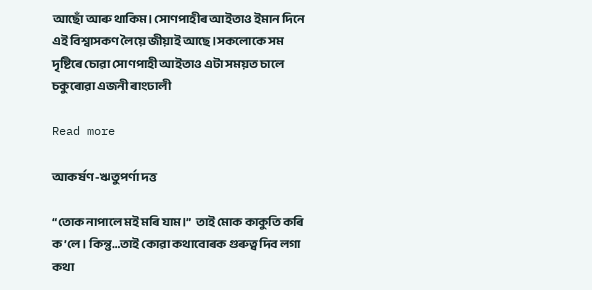আছোঁ আৰু থাকিম। সোণপাহীৰ আইতাও ইমান দিনে এই বিশ্বাসকণ লৈয়ে জীয়াই আছে।সকলোকে সম দৃষ্টিৰে চোৱা সোণপাহী আইতাও এটা সময়ত চালে চকুৰোৱা এজনী ৰাংঢালী

Read more

আকৰ্ষণ -ঋতুপৰ্ণা দত্ত

“তোক নাপালে মই মৰি যাম।”  তাই মোক কাকুতি কৰি ক’লে। কিন্তু…তাই কোৱা কথাবোৰক গুৰুত্ব দিব লগা কথা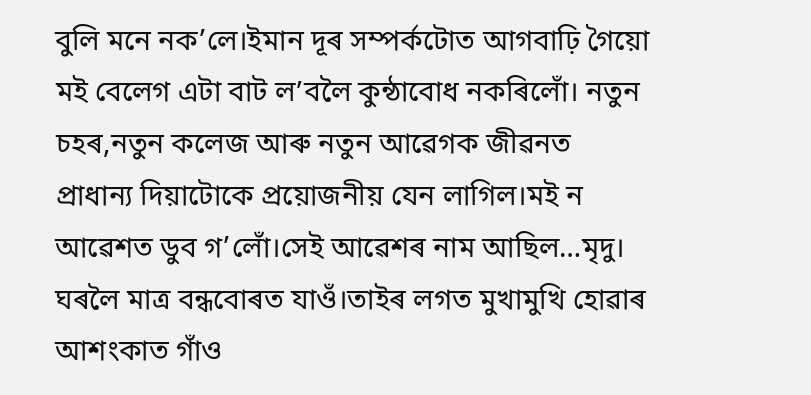বুলি মনে নকʼলে।ইমান দূৰ সম্পৰ্কটোত আগবাঢ়ি গৈয়ো মই বেলেগ এটা বাট ল’বলৈ কুন্ঠাবোধ নকৰিলোঁ। নতুন চহৰ,নতুন কলেজ আৰু নতুন আৱেগক জীৱনত প্ৰাধান্য দিয়াটোকে প্ৰয়োজনীয় যেন লাগিল।মই ন আৱেশত ডুব গʼলোঁ।সেই আৱেশৰ নাম আছিল…মৃদু। ঘৰলৈ মাত্ৰ বন্ধবোৰত যাওঁ।তাইৰ লগত মুখামুখি হোৱাৰ আশংকাত গাঁও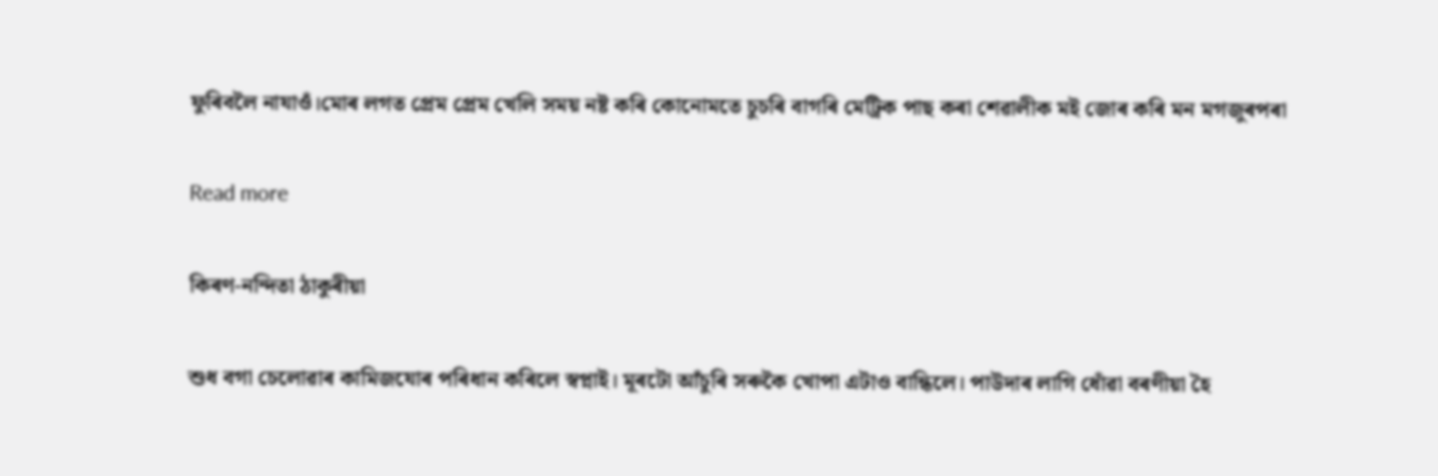ফুৰিবলৈ নাযাওঁ।মোৰ লগত প্ৰেম প্ৰেম খেলি সময় নষ্ট কৰি কোনোমতে চুচৰি বাগৰি মেট্ৰিক পাছ কৰা শেৱালীক মই জোৰ কৰি মন মগজুৰপৰা

Read more

কিৰণ-নন্দিতা ঠাকুৰীয়া

শুধ বগা চেলোৱাৰ কামিজযোৰ পৰিধান কৰিলে স্বপ্নাই। মূৰটো আঁচুৰি সৰুকৈ খোপা এটাও বান্ধিলে। পাউদাৰ লাগি ধোঁৱা বৰণীয়া হৈ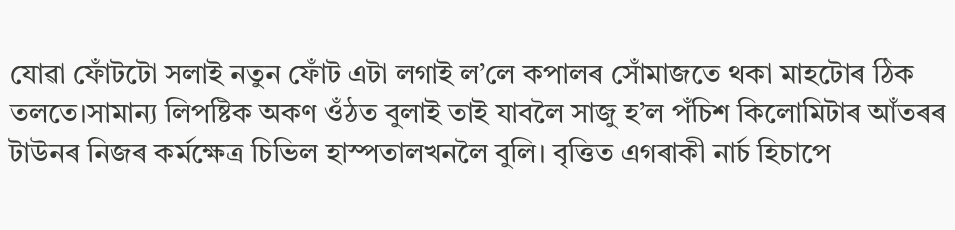যোৱা ফোঁটটো সলাই নতুন ফোঁট এটা লগাই ল’লে কপালৰ সোঁমাজতে থকা মাহটোৰ ঠিক তলতে।সামান্য লিপষ্টিক অকণ ওঁঠত বুলাই তাই যাবলৈ সাজু হ’ল পঁচিশ কিলোমিটাৰ আঁতৰৰ টাউনৰ নিজৰ কৰ্মক্ষেত্ৰ চিভিল হাস্পতালখনলৈ বুলি। বৃত্তিত এগৰাকী নাৰ্চ হিচাপে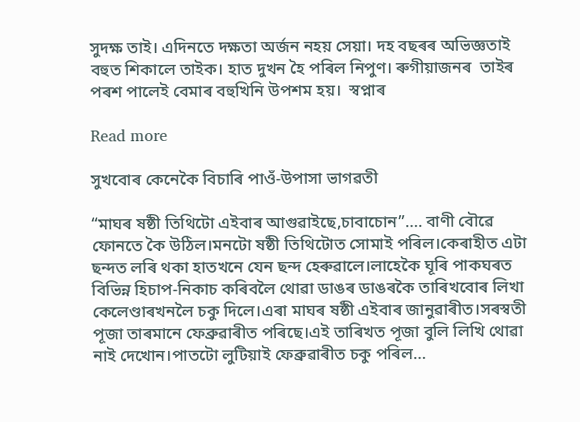সুদক্ষ তাই। এদিনতে দক্ষতা অৰ্জন নহয় সেয়া। দহ বছৰৰ অভিজ্ঞতাই  বহুত শিকালে তাইক। হাত দুখন হৈ পৰিল নিপুণ। ৰুগীয়াজনৰ  তাইৰ পৰশ পালেই বেমাৰ বহুখিনি উপশম হয়।  স্বপ্নাৰ

Read more

সুখবোৰ কেনেকৈ বিচাৰি পাওঁ-উপাসা ভাগৱতী

“মাঘৰ ষষ্ঠী তিথিটো এইবাৰ আগুৱাইছে,চাবাচোন”…. বাণী বৌৱে ফোনতে কৈ উঠিল।মনটো ষষ্ঠী তিথিটোত সোমাই পৰিল।কেৰাহীত এটা ছন্দত লৰি থকা হাতখনে যেন ছন্দ হেৰুৱালে।লাহেকৈ ঘূৰি পাকঘৰত বিভিন্ন হিচাপ-নিকাচ কৰিবলৈ থোৱা ডাঙৰ ডাঙৰকৈ তাৰিখবোৰ লিখা কেলেণ্ডাৰখনলৈ চকু দিলে।এৰা মাঘৰ ষষ্ঠী এইবাৰ জানুৱাৰীত।সৰস্বতী পূজা তাৰমানে ফেব্ৰুৱাৰীত পৰিছে।এই তাৰিখত পূজা বুলি লিখি থোৱা নাই দেখোন।পাতটো লুটিয়াই ফেব্ৰুৱাৰীত চকু পৰিল…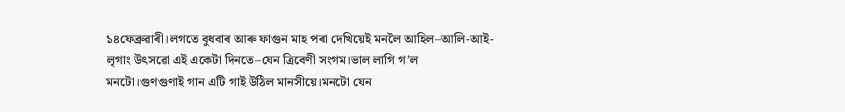১৪ফেব্ৰুৱাৰী।লগতে বুধবাৰ আৰু ফাগুন মাহ পৰা দেখিয়েই মনলৈ আহিল–আলি-আই-লৃগাং উৎসৱো এই একেটা দিনতে–যেন ত্ৰিবেণী সংগম।ভাল লাগি গ’ল মনটো।গুণগুণাই গান এটি গাই উঠিল মানসীয়ে।মনটো যেন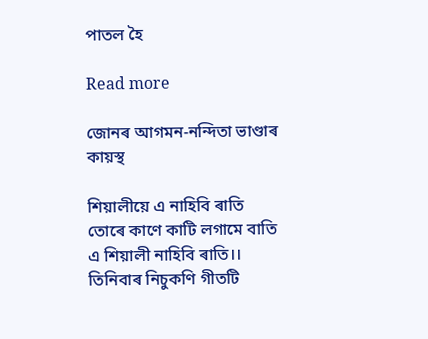পাতল হৈ

Read more

জোনৰ আগমন-নন্দিতা ভাণ্ডাৰ কায়স্থ

শিয়ালীয়ে এ নাহিবি ৰাতি            তোৰে কাণে কাটি লগামে বাতি                 এ শিয়ালী নাহিবি ৰাতি।।     তিনিবাৰ নিচুকণি গীতটি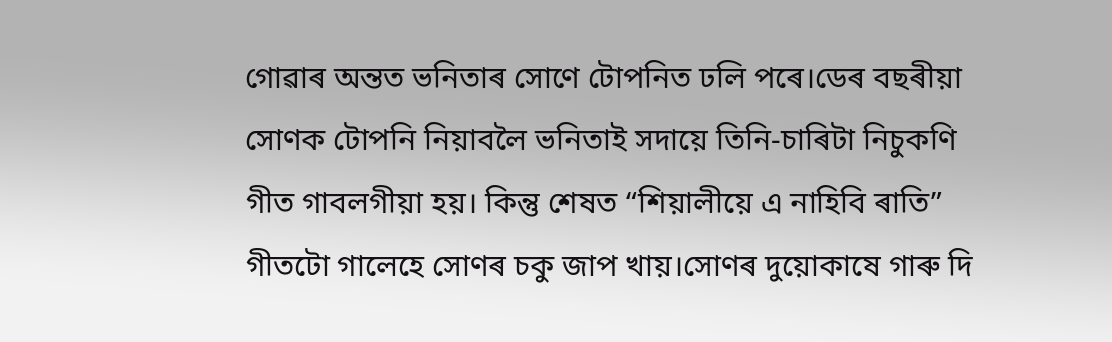গোৱাৰ অন্তত ভনিতাৰ সোণে টোপনিত ঢলি পৰে।ডেৰ বছৰীয়া সোণক টোপনি নিয়াবলৈ ভনিতাই সদায়ে তিনি-চাৰিটা নিচুকণি গীত গাবলগীয়া হয়। কিন্তু শেষত “শিয়ালীয়ে এ নাহিবি ৰাতি” গীতটো গালেহে সোণৰ চকু জাপ খায়।সোণৰ দুয়োকাষে গাৰু দি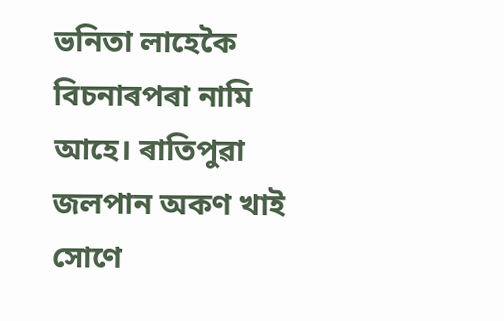ভনিতা লাহেকৈ বিচনাৰপৰা নামি আহে। ৰাতিপুৱা জলপান অকণ খাই সোণে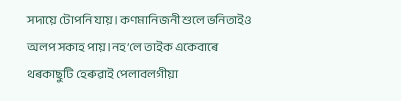সদায়ে টোপনি যায়। কণমানিজনী শুলে ভনিতাইও অলপ সকাহ পায়।নহ’লে তাইক একেবাৰে থৰকাছুটি হেৰুৱাই পেলাবলগীয়া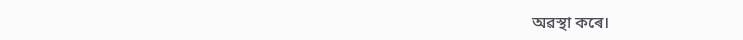অৱস্থা কৰে।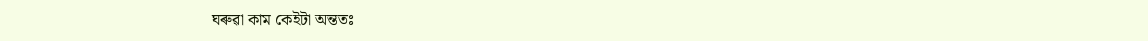ঘৰুৱা কাম কেইটা অন্ততঃ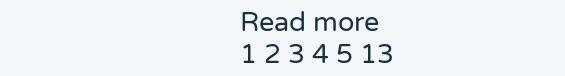Read more
1 2 3 4 5 13